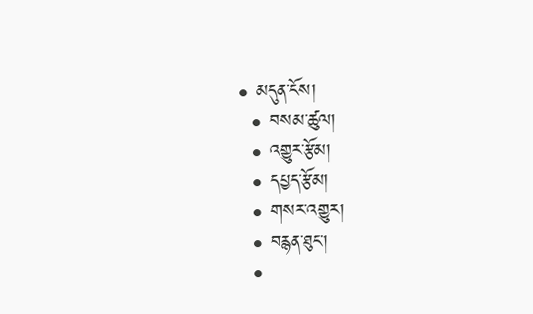• མདུན་ངོས།
  • བསམ་ཚུལ།
  • འགྱུར་རྩོམ།
  • དཔྱད་རྩོམ།
  • གསར་འགྱུར།
  • བརྙན་ཐུང་།
  •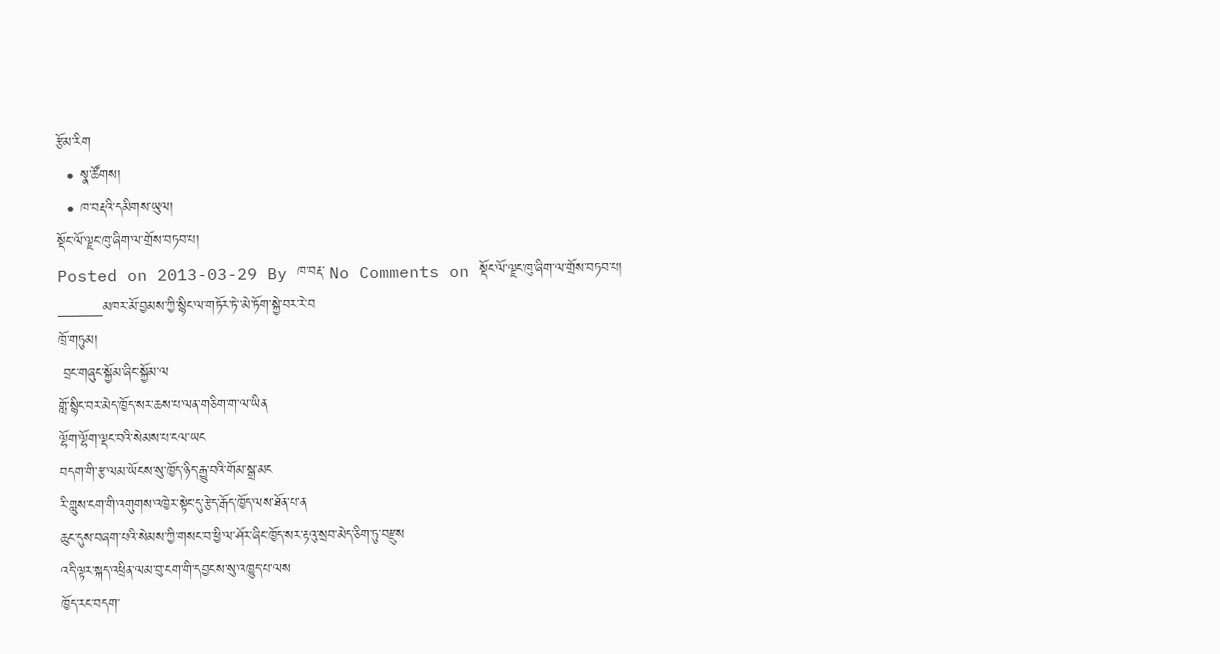རྩོམ་རིག
  • སྣ་ཚོགས།
  • ཁ་བརྡའི་དམིགས་ཡུལ།
སྡོང་ལོ་ལྗང་ཁུ་ཞིག་ལ་གྲོས་བཏབ་པ།
Posted on 2013-03-29 By ཁ་བརྡ་ No Comments on སྡོང་ལོ་ལྗང་ཁུ་ཞིག་ལ་གྲོས་བཏབ་པ།
_____མཁར་མོ་བྱམས་ཀྱི་སྙིང་ལ་གཏོར་ཏེ་་མེ་ཏོག་སྐྱེ་བར་རེ་བ
ཁྲོ་གཏུམ།
 བྲང་གཞུང་སྐྱོམ་ཞིང་སྐྱོམ་ལ
གློ་སྙིང་བར་མེད་ཁྱོད་སར་ཆས་པ་ལན་གཅིག་ག་ལ་ཡིན
ལྷོག་ལྷོག་ལྡང་བའི་སེམས་པ་ངལ་ཡང
བདག་གི་རྩ་ལམ་ཡོངས་སུ་ཁྱོད་ཉིད་རྒྱུ་བའི་གོམ་སྒྲ་མང
རི་གླུས་ངག་གི་འགུགས་འཁྱེར་སྟེང་དུ་རྩེད་རྒོད་ཁྱོད་ལས་ཐོན་པ་ན
ཆུང་དུས་བཞག་པའི་སེམས་ཀྱི་གསང་བ་ཕྱི་ལ་ཤོར་ཞིང་ཁྱོད་སར་རྟའུ་སྲབ་མེད་ཅིག་ཏུ་བརྫུས
འདི་ལྟར་སྐད་འཕྲིན་ལམ་བུ་ངག་གི་དབྱངས་སུ་འཁྱུད་པ་ལས
ཁྱོད་རང་བདག་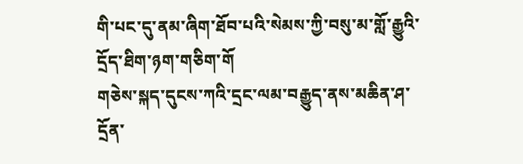གི་པང་དུ་ནམ་ཞིག་ཐོབ་པའི་སེམས་ཀྱི་བསུ་མ་གློ་རྒྱུའི་དྲོད་ཐིག་ཉག་གཅིག་གོ
གཅེས་སྐད་དུངས་ཀའི་དྲང་ལམ་བརྒྱུད་ནས་མཆིན་ཤ་དྲོན་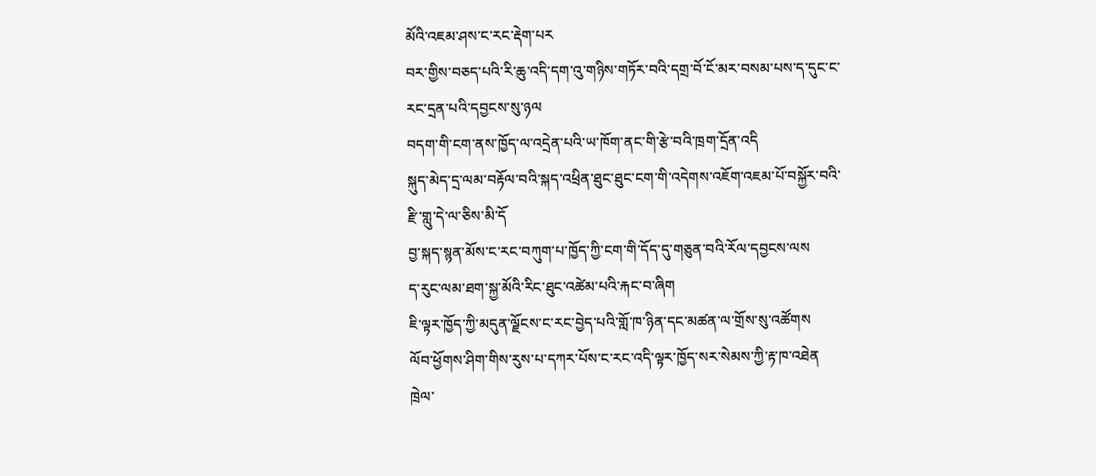མོའི་འཇམ་ཤས་ང་རང་རྡེག་པར
བར་གྱིས་བཅད་པའི་རི་ཆུ་འདི་དག་འུ་གཉིས་གཏོར་བའི་དགྲ་བོ་ངོ་མར་བསམ་པས་ད་དུང་ང་རང་དྲན་པའི་དབྱངས་སུ་ཉལ
བདག་གི་ངག་ནས་ཁྱོད་ལ་འདྲེན་པའི་ཡ་ཁོག་ནང་གི་རྩེ་བའི་ཁྲག་དྲོན་འདི
སྐུད་མེད་དྲ་ལམ་བརྟོལ་བའི་སྐད་འཕྲིན་ཐུང་ཐུང་ངག་གི་འདེགས་འཇོག་འཇམ་པོ་བསྐྱོར་བའི་རྫི་གླུ་དེ་ལ་ཅིས་མི་དོ
བྱ་སྐད་སྙན་མོས་ང་རང་བཀུག་པ་ཁྱོད་ཀྱི་ངག་གི་དོད་དུ་གཅུན་བའི་རོལ་དབྱངས་ལས
ད་རུང་ལམ་ཐག་སྐྱ་མོའི་རིང་ཐུང་འཚེམ་པའི་རྐང་བ་ཞིག
ཇི་ལྟར་ཁྱོད་ཀྱི་མདུན་ལྗོངས་ང་རང་བྱེད་པའི་གློ་ཁ་ཉིན་དང་མཚན་ལ་གྲོས་སུ་འཚོགས
ལོབ་ཕྱོགས་ཤིག་གིས་རུས་པ་དཀར་པོས་ང་རང་འདི་ལྟར་ཁྱོད་སར་སེམས་ཀྱི་རྟ་ཁ་འཐེན
ཁྲེལ་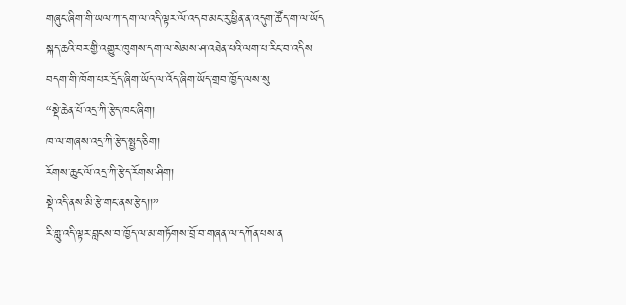གཞུང་ཞིག་གི་ཡལ་ཀ་དག་ལ་འདི་ལྟར་ལོ་འདབ་མང་རུ་ཕྱིན་ན་འདུག་ཚོད་ག་ལ་ཡོད
སྐད་ཆའི་བར་གྱི་འགྱུར་ཁུགས་དག་ལ་སེམས་ཤ་འཐེན་པའི་ལག་པ་རིང་བ་འདིས
བདག་གི་ཁོག་པར་དྲོད་ཞིག་ཡོད་ལ་འོད་ཞིག་ཡོད་གྲབ་ཁྱོད་ལས་སུ
“སྡེ་ཆེན་པོ་འདྲ་ཀི་རྩེད་ཁང་ཞིག།
ཁ་ལ་གཞས་འདྲ་ཀི་རྩེད་སྤྱད་ཅིག།
རོགས་ཆུང་ལོ་འདྲ་ཀི་རྩེད་རོགས་ཤིག།
སྡེ་འདི་ནས་མི་རྩེ་གང་ནས་རྩེད།།”
རི་གླུ་འདི་ལྟར་བླངས་བ་ཁྱོད་ལ་མ་གཏོགས་བྲོ་བ་གཞན་ལ་དཀོན་པས་ན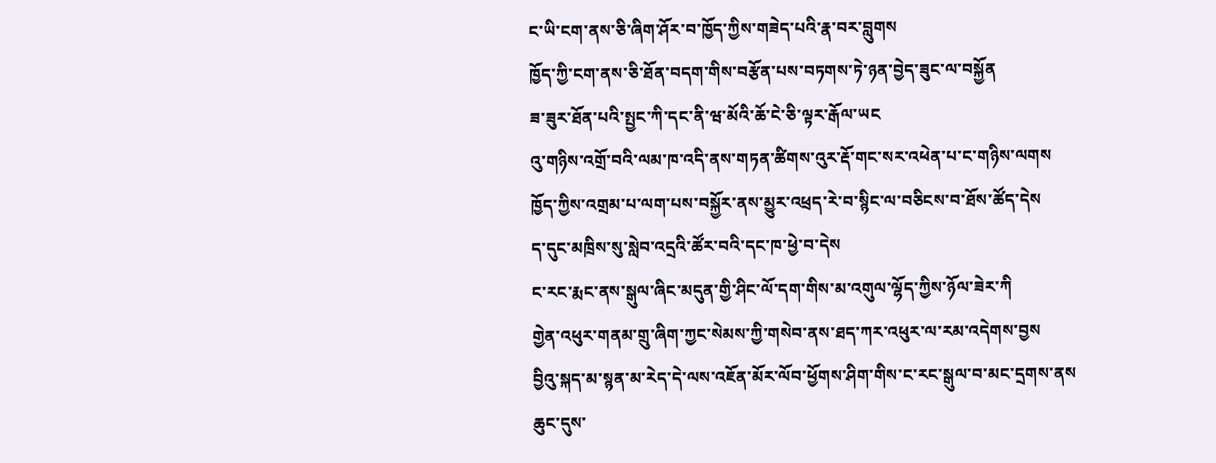ང་ཡི་ངག་ནས་ཅི་ཞིག་ཤོར་བ་ཁྱོད་ཀྱིས་གཟེད་པའི་རྣ་བར་བླུགས
ཁྱོད་ཀྱི་ངག་ནས་ཅི་ཐོན་བདག་གིས་བརྩོན་པས་བཏགས་ཏེ་ཉན་བྱེད་ཟུང་ལ་བསྐྱོན
ཟ་ཟུར་ཐོན་པའི་སྤྱང་ཀི་དང་ནི་ཝ་མོའི་ཆོ་ངེ་ཅི་ལྟར་རྒོལ་ཡང
འུ་གཉིས་འགྲོ་བའི་ལམ་ཁ་འདི་ནས་གཏན་ཚིགས་འུར་རྡོ་གང་སར་འཕེན་པ་ང་གཉིས་ལགས
ཁྱོད་ཀྱིས་འགྲམ་པ་ལག་པས་བསྐྱོར་ནས་མྱུར་འཕྲད་རེ་བ་སྙིང་ལ་བཅིངས་བ་ཐོས་ཚོད་དེས
ད་དུང་མཁྲིས་སུ་སླེབ་འདྲའི་ཚོར་བའི་དང་ཁ་ཕྱེ་བ་དེས
ང་རང་རྨང་ནས་སྒུལ་ཞིང་མདུན་གྱི་ཤིང་ལོ་དག་གིས་མ་འགུལ་ལྷོད་ཀྱིས་ཉོལ་ཟེར་ཀི
གྱེན་འཕུར་གནམ་གྲུ་ཞིག་ཀྱང་སེམས་ཀྱི་གསེབ་ནས་ཐད་ཀར་འཕུར་ལ་རམ་འདེགས་བྱས
བྱིའུ་སྐད་མ་སྙན་མ་རེད་དེ་ལས་འཇོན་མོར་ལོབ་ཕྱོགས་ཤིག་གིས་ང་རང་སྒུལ་བ་མང་དྲགས་ནས
ཆུང་དུས་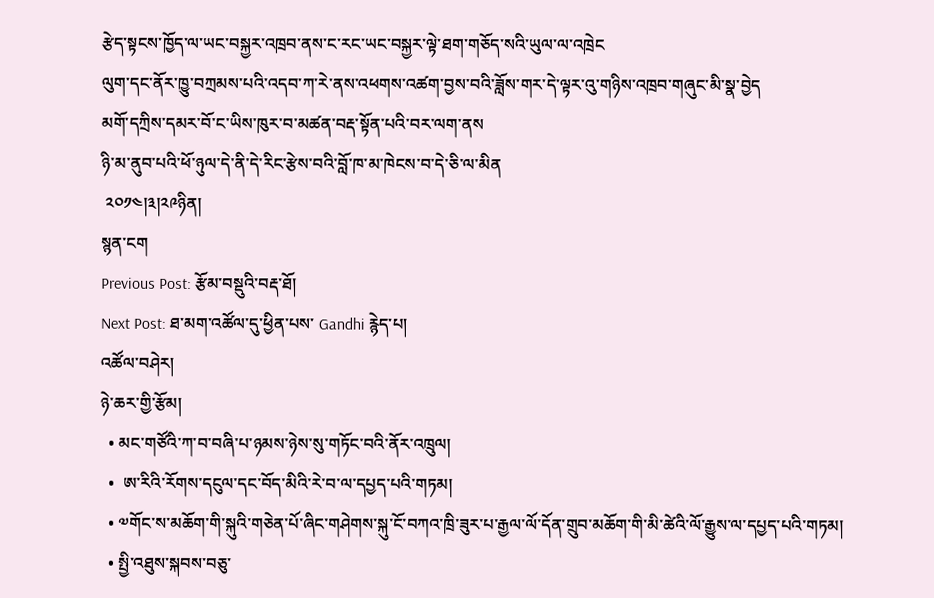རྩེད་སྟངས་ཁྱོད་ལ་ཡང་བསྐྱར་འཁྲབ་ནས་ང་རང་ཡང་བསྐྱར་ལྟེ་ཐག་གཅོད་སའི་ཡུལ་ལ་འཁྲེང
ལུག་དང་ནོར་ཁྱུ་བཀྲམས་པའི་འདབ་ཀ་རེ་ནས་འཕགས་འཚག་བྱས་བའི་ཟློས་གར་དེ་ལྟར་འུ་གཉིས་འཁྲབ་གཞུང་མི་སྣ་བྱེད
མགོ་དཀྲིས་དམར་བོ་ང་ཡིས་ཁུར་བ་མཚན་བརྡ་སྟོན་པའི་བར་ལག་ནས
ཉི་མ་ནུབ་པའི་ཕོ་ཉུལ་དེ་ནི་དེ་རིང་རྩེས་བའི་བློ་ཁ་མ་ཁེངས་བ་དེ་ཅི་ལ་མིན
 ༢༠༡༤།༣།༢༩ཉིན།
སྙན་ངག
Previous Post: རྩོམ་བསྡུའི་བརྡ་ཐོ།
Next Post: ཐ་མག་འཚོལ་དུ་ཕྱིན་པས་ Gandhi རྙེད་པ།
འཚོལ་བཤེར།
ཉེ་ཆར་གྱི་རྩོམ།
  • མང་གཙོའི་ཀ་བ་བཞི་པ་ཉམས་ཉེས་སུ་གཏོང་བའི་ནོར་འཁྲུལ།
  •  ཨ་རིའི་རོགས་དངུལ་དང་བོད་མིའི་རེ་བ་ལ་དཔྱད་པའི་གཏམ།
  • ༧གོང་ས་མཆོག་གི་སྐུའི་གཅེན་པོ་ཞིང་གཤེགས་སྐུ་ངོ་བཀའ་ཁྲི་ཟུར་པ་རྒྱལ་ལོ་དོན་གྲུབ་མཆོག་གི་མི་ཚེའི་ལོ་རྒྱུས་ལ་དཔྱད་པའི་གཏམ།
  • སྤྱི་འཐུས་སྐབས་བཅུ་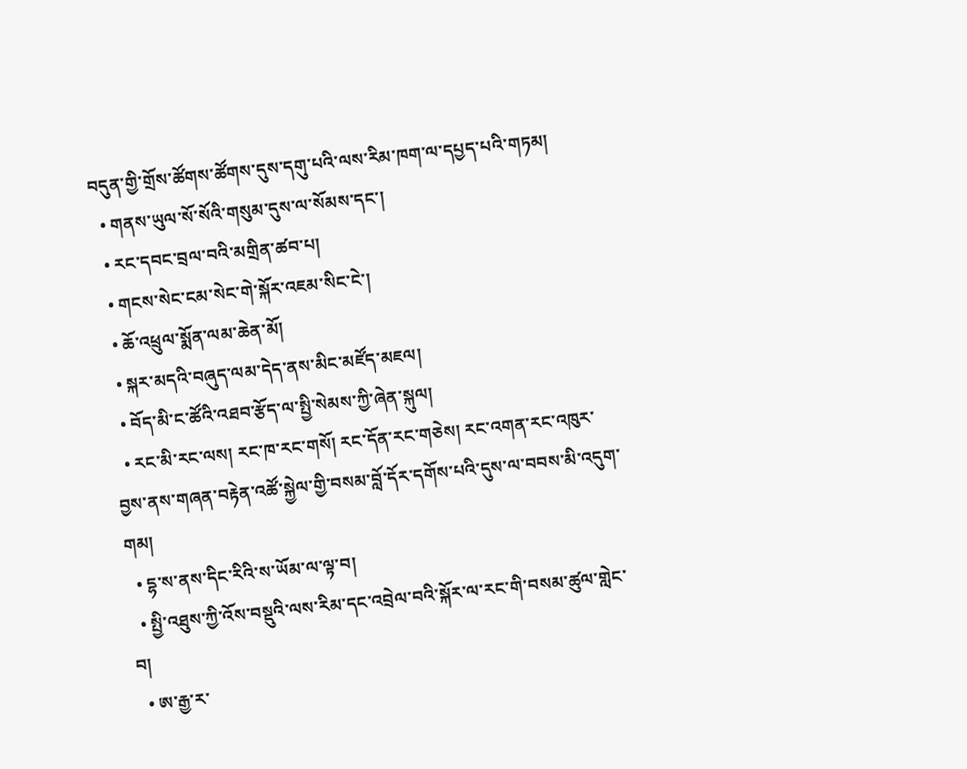བདུན་གྱི་གྲོས་ཚོགས་ཚོགས་དུས་དགུ་པའི་ལས་རིམ་ཁག་ལ་དཔྱད་པའི་གཏམ།
  • གནས་ཡུལ་སོ་སོའི་གསུམ་དུས་ལ་སོམས་དང་།
  • རང་དབང་བྲལ་བའི་མགྲིན་ཚབ་པ།
  • གངས་སེང་ངམ་སེང་གེ་སྐོར་འཇམ་སིང་ངེ་།
  • ཆོ་འཕྲུལ་སྨོན་ལམ་ཆེན་མོ།
  • སྐར་མདའི་བཞུད་ལམ་དེད་ནས་མིང་མཛོད་མཇལ།
  • བོད་མི་ང་ཚོའི་འཐབ་རྩོད་ལ་སྤྱི་སེམས་ཀྱི་ཞེན་སྐུལ།
  • རང་མི་རང་ལས། རང་ཁ་རང་གསོ། རང་དོན་རང་གཅེས། རང་འགན་རང་འཁུར་བྱས་ནས་གཞན་བརྟེན་འཚོ་སྐྱེལ་གྱི་བསམ་བློ་དོར་དགོས་པའི་དུས་ལ་བབས་མི་འདུག་གམ།
  • དྷ་ས་ནས་དིང་རིའི་ས་ཡོམ་ལ་ལྟ་བ།
  • སྤྱི་འཐུས་ཀྱི་འོས་བསྡུའི་ལས་རིམ་དང་འབྲེལ་བའི་སྐོར་ལ་རང་གི་བསམ་ཚུལ་གླེང་བ།
  • ཨ་རྒྱ་ར་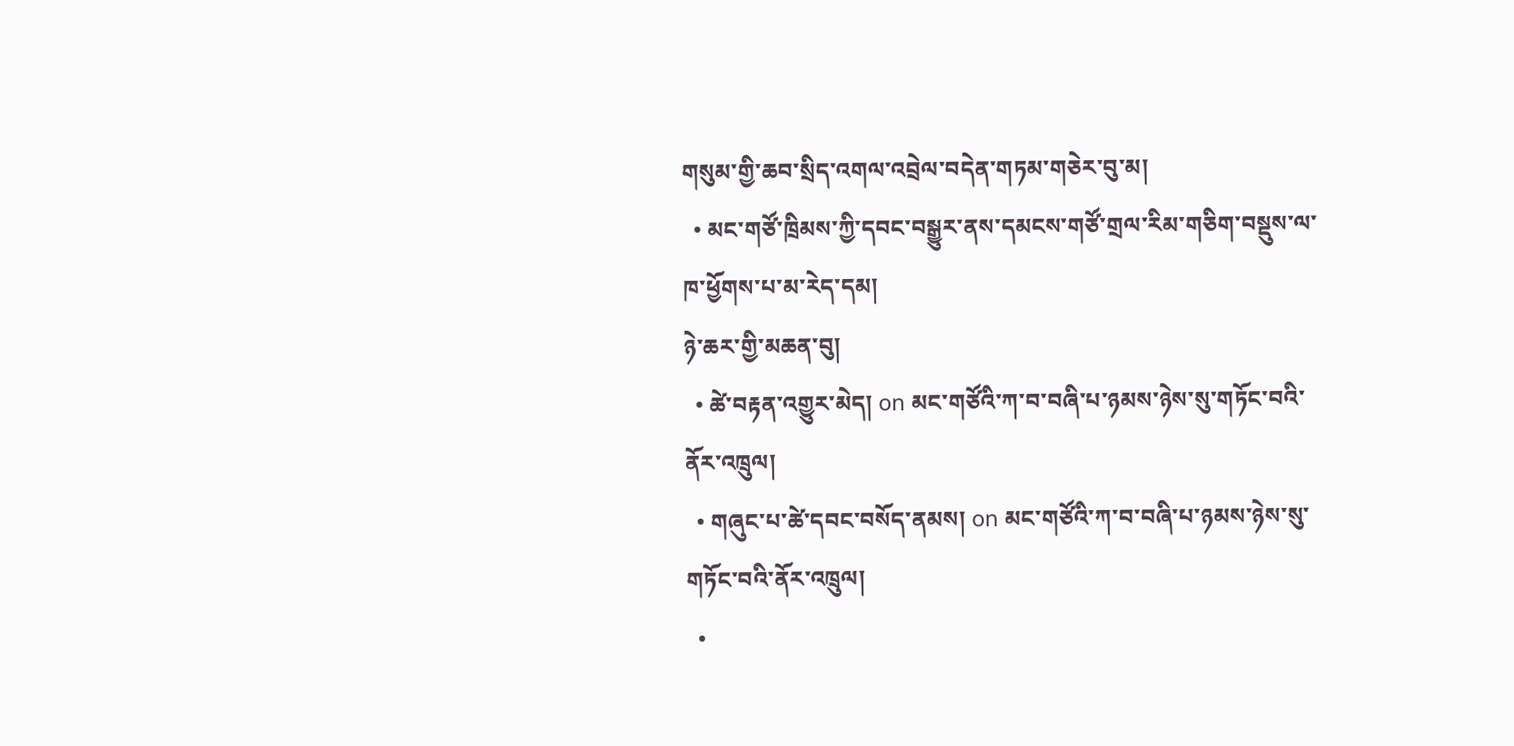གསུམ་གྱི་ཆབ་སྲིད་འགལ་འབྲེལ་བདེན་གཏམ་གཅེར་བུ་མ།
  • མང་གཙོ་ཁྲིམས་ཀྱི་དབང་བསྒྱུར་ནས་དམངས་གཙོ་གྲལ་རིམ་གཅིག་བསྡུས་ལ་ཁ་ཕྱོགས་པ་མ་རེད་དམ།
ཉེ་ཆར་གྱི་མཆན་བུ།
  • ཚེ་བརྟན་འགྱུར་མེད། on མང་གཙོའི་ཀ་བ་བཞི་པ་ཉམས་ཉེས་སུ་གཏོང་བའི་ནོར་འཁྲུལ།
  • གཞུང་པ་ཚེ་དབང་བསོད་ནམས། on མང་གཙོའི་ཀ་བ་བཞི་པ་ཉམས་ཉེས་སུ་གཏོང་བའི་ནོར་འཁྲུལ།
  •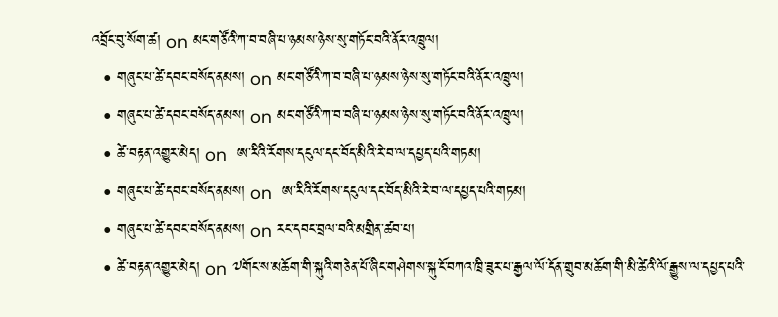འབྲོང་བུ་སོག་ཚ། on མང་གཙོའི་ཀ་བ་བཞི་པ་ཉམས་ཉེས་སུ་གཏོང་བའི་ནོར་འཁྲུལ།
  • གཞུང་པ་ཚེ་དབང་བསོད་ནམས། on མང་གཙོའི་ཀ་བ་བཞི་པ་ཉམས་ཉེས་སུ་གཏོང་བའི་ནོར་འཁྲུལ།
  • གཞུང་པ་ཚེ་དབང་བསོད་ནམས། on མང་གཙོའི་ཀ་བ་བཞི་པ་ཉམས་ཉེས་སུ་གཏོང་བའི་ནོར་འཁྲུལ།
  • ཚེ་བརྟན་འགྱུར་མེད། on  ཨ་རིའི་རོགས་དངུལ་དང་བོད་མིའི་རེ་བ་ལ་དཔྱད་པའི་གཏམ།
  • གཞུང་པ་ཚེ་དབང་བསོད་ནམས། on  ཨ་རིའི་རོགས་དངུལ་དང་བོད་མིའི་རེ་བ་ལ་དཔྱད་པའི་གཏམ།
  • གཞུང་པ་ཚེ་དབང་བསོད་ནམས། on རང་དབང་བྲལ་བའི་མགྲིན་ཚབ་པ།
  • ཚེ་བརྟན་འགྱུར་མེད། on ༧གོང་ས་མཆོག་གི་སྐུའི་གཅེན་པོ་ཞིང་གཤེགས་སྐུ་ངོ་བཀའ་ཁྲི་ཟུར་པ་རྒྱལ་ལོ་དོན་གྲུབ་མཆོག་གི་མི་ཚེའི་ལོ་རྒྱུས་ལ་དཔྱད་པའི་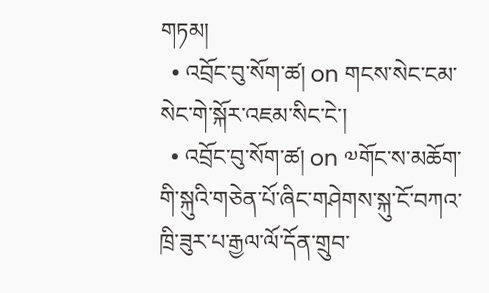གཏམ།
  • འབྲོང་བུ་སོག་ཚ། on གངས་སེང་ངམ་སེང་གེ་སྐོར་འཇམ་སིང་ངེ་།
  • འབྲོང་བུ་སོག་ཚ། on ༧གོང་ས་མཆོག་གི་སྐུའི་གཅེན་པོ་ཞིང་གཤེགས་སྐུ་ངོ་བཀའ་ཁྲི་ཟུར་པ་རྒྱལ་ལོ་དོན་གྲུབ་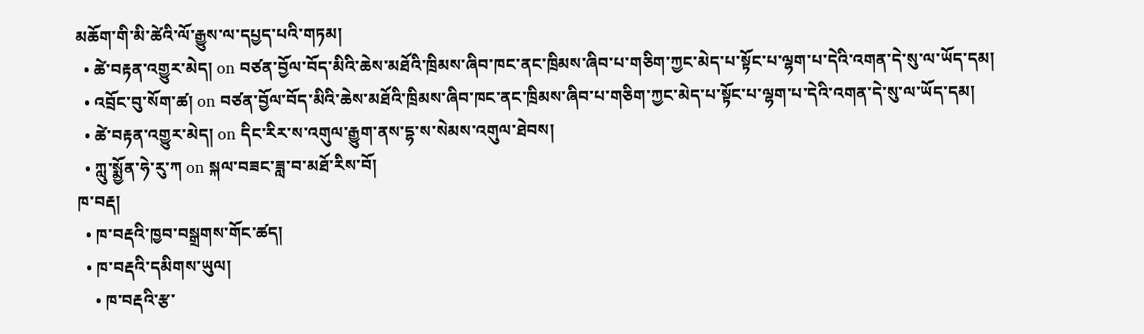མཆོག་གི་མི་ཚེའི་ལོ་རྒྱུས་ལ་དཔྱད་པའི་གཏམ།
  • ཚེ་བརྟན་འགྱུར་མེད། on བཙན་བྱོལ་བོད་མིའི་ཆེས་མཐོའི་ཁྲིམས་ཞིབ་ཁང་ནང་ཁྲིམས་ཞིབ་པ་གཅིག་ཀྱང་མེད་པ་སྟོང་པ་ལྷག་པ་དེའི་འགན་དེ་སུ་ལ་ཡོད་དམ།
  • འབྲོང་བུ་སོག་ཚ། on བཙན་བྱོལ་བོད་མིའི་ཆེས་མཐོའི་ཁྲིམས་ཞིབ་ཁང་ནང་ཁྲིམས་ཞིབ་པ་གཅིག་ཀྱང་མེད་པ་སྟོང་པ་ལྷག་པ་དེའི་འགན་དེ་སུ་ལ་ཡོད་དམ།
  • ཚེ་བརྟན་འགྱུར་མེད། on དིང་རིར་ས་འགུལ་རྒྱུག་ནས་དྷ་ས་སེམས་འགུལ་ཐེབས།
  • ཀླུ་སྨྱོན་ཧེ་རུ་ཀ on སྐལ་བཟང་ཟླ་བ་མཐོ་རིས་བོ།
ཁ་བརྡ།
  • ཁ་བརྡའི་ཁྱབ་བསྒྲགས་གོང་ཚད།
  • ཁ་བརྡའི་དམིགས་ཡུལ།
    • ཁ་བརྡའི་རྩ་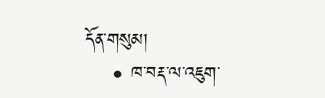དོན་གསུམ།
    • ཁ་བརྡ་ལ་འཇུག་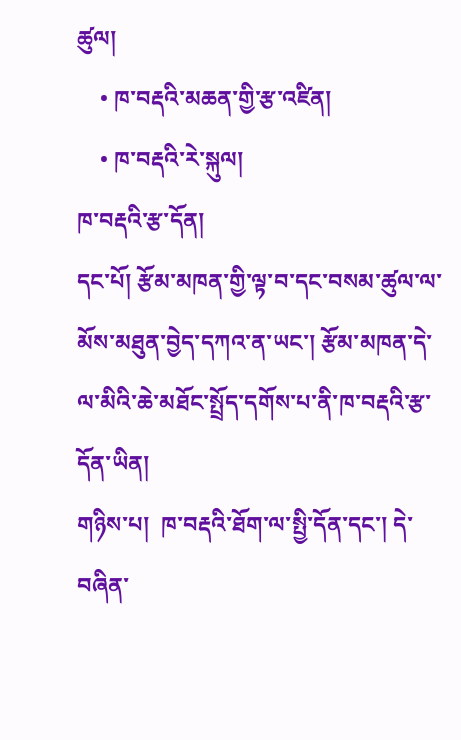ཚུལ།
    • ཁ་བརྡའི་མཆན་གྱི་རྩ་འཛིན།
    • ཁ་བརྡའི་རེ་སྐུལ།
ཁ་བརྡའི་རྩ་དོན།
དང་པོ། རྩོམ་མཁན་གྱི་ལྟ་བ་དང་བསམ་ཚུལ་ལ་མོས་མཐུན་བྱེད་དཀའ་ན་ཡང་། རྩོམ་མཁན་དེ་ལ་མིའི་ཆེ་མཐོང་སྤྲོད་དགོས་པ་ནི་ཁ་བརྡའི་རྩ་དོན་ཡིན།
གཉིས་པ།  ཁ་བརྡའི་ཐོག་ལ་སྤྱི་དོན་དང་། དེ་བཞིན་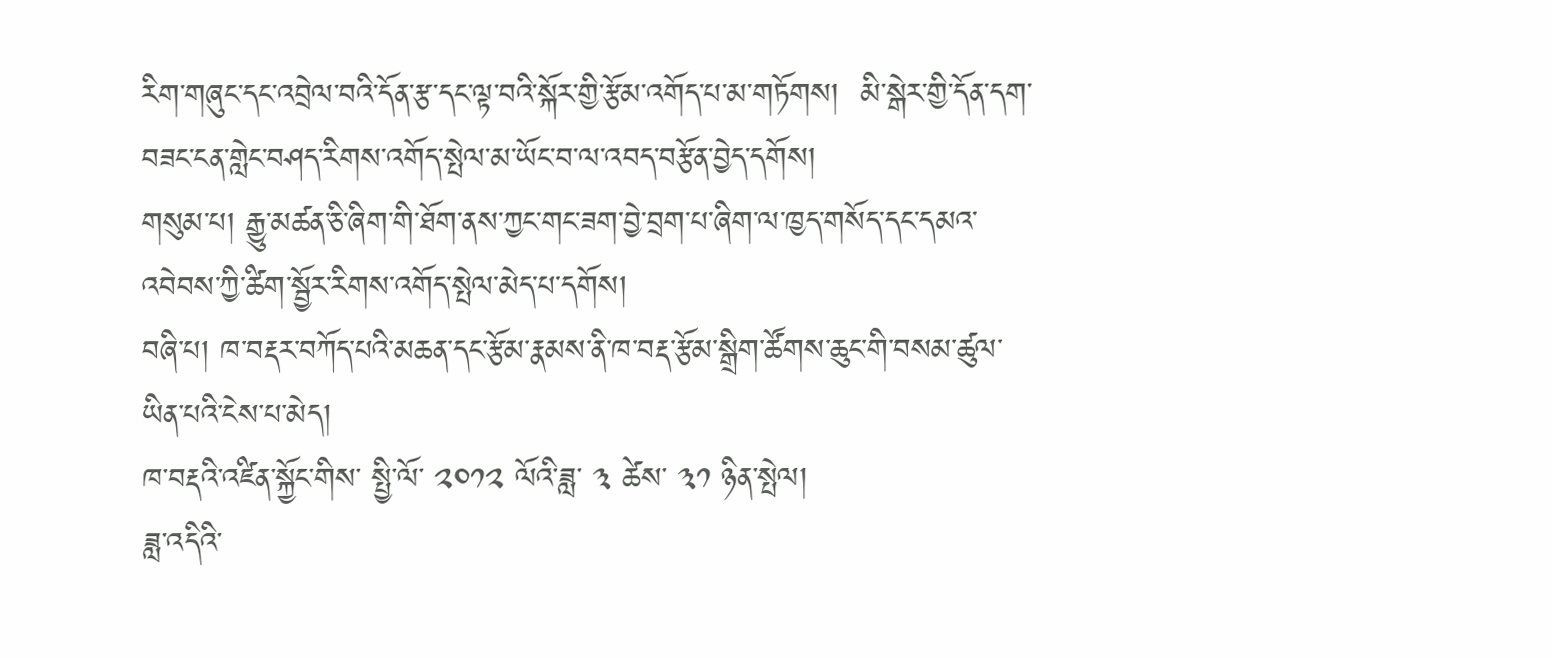རིག་གཞུང་དང་འབྲེལ་བའི་དོན་རྩ་དང་ལྟ་བའི་སྐོར་གྱི་རྩོམ་འགོད་པ་མ་གཏོགས།  མི་སྒེར་གྱི་དོན་དག་བཟང་ངན་གླེང་བཤད་རིགས་འགོད་སྤེལ་མ་ཡོང་བ་ལ་འབད་བརྩོན་བྱེད་དགོས།
གསུམ་པ། རྒྱུ་མཚན་ཅི་ཞིག་གི་ཐོག་ནས་ཀྱང་གང་ཟག་བྱེ་བྲག་པ་ཞིག་ལ་ཁྱད་གསོད་དང་དམའ་འབེབས་ཀྱི་ཚིག་སྦྱོར་རིགས་འགོད་སྤེལ་མེད་པ་དགོས།
བཞི་པ། ཁ་བརྡར་བཀོད་པའི་མཆན་དང་རྩོམ་རྣམས་ནི་ཁ་བརྡ་རྩོམ་སྒྲིག་ཚོགས་ཆུང་གི་བསམ་ཚུལ་ཡིན་པའི་ངེས་པ་མེད།
ཁ་བརྡའི་འཛིན་སྐྱོང་གིས་ སྤྱི་ལོ་ ༢༠༡༢ ལོའི་ཟླ་ ༣ ཚེས་ ༣༡ ཉིན་སྤེལ།
ཟླ་འདིའི་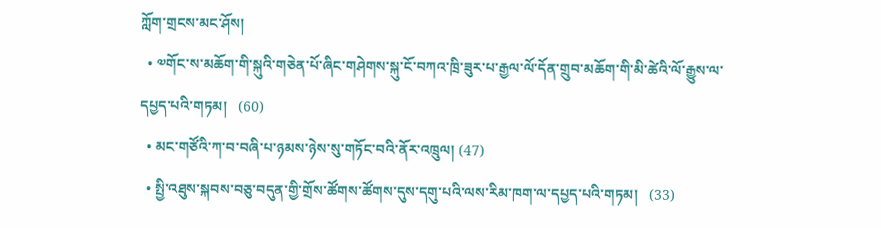ཀློག་གྲངས་མང་ཤོས།
  • ༧གོང་ས་མཆོག་གི་སྐུའི་གཅེན་པོ་ཞིང་གཤེགས་སྐུ་ངོ་བཀའ་ཁྲི་ཟུར་པ་རྒྱལ་ལོ་དོན་གྲུབ་མཆོག་གི་མི་ཚེའི་ལོ་རྒྱུས་ལ་དཔྱད་པའི་གཏམ།   (60)
  • མང་གཙོའི་ཀ་བ་བཞི་པ་ཉམས་ཉེས་སུ་གཏོང་བའི་ནོར་འཁྲུལ། (47)
  • སྤྱི་འཐུས་སྐབས་བཅུ་བདུན་གྱི་གྲོས་ཚོགས་ཚོགས་དུས་དགུ་པའི་ལས་རིམ་ཁག་ལ་དཔྱད་པའི་གཏམ།   (33)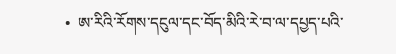•  ཨ་རིའི་རོགས་དངུལ་དང་བོད་མིའི་རེ་བ་ལ་དཔྱད་པའི་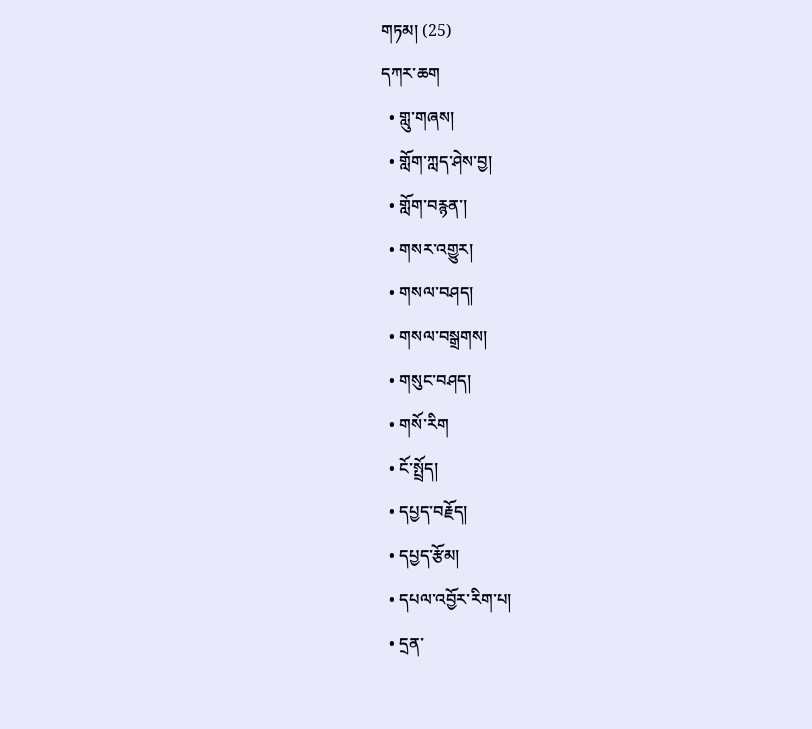གཏམ། (25)
དཀར་ཆག
  • གླུ་གཞས།
  • གློག་ཀླད་ཤེས་བྱ།
  • གློག་བརྙན་།
  • གསར་འགྱུར།
  • གསལ་བཤད།
  • གསལ་བསྒྲགས།
  • གསུང་བཤད།
  • གསོ་རིག
  • ངོ་སྤྲོད།
  • དཔྱད་བརྗོད།
  • དཔྱད་རྩོམ།
  • དཔལ་འབྱོར་རིག་པ།
  • དྲན་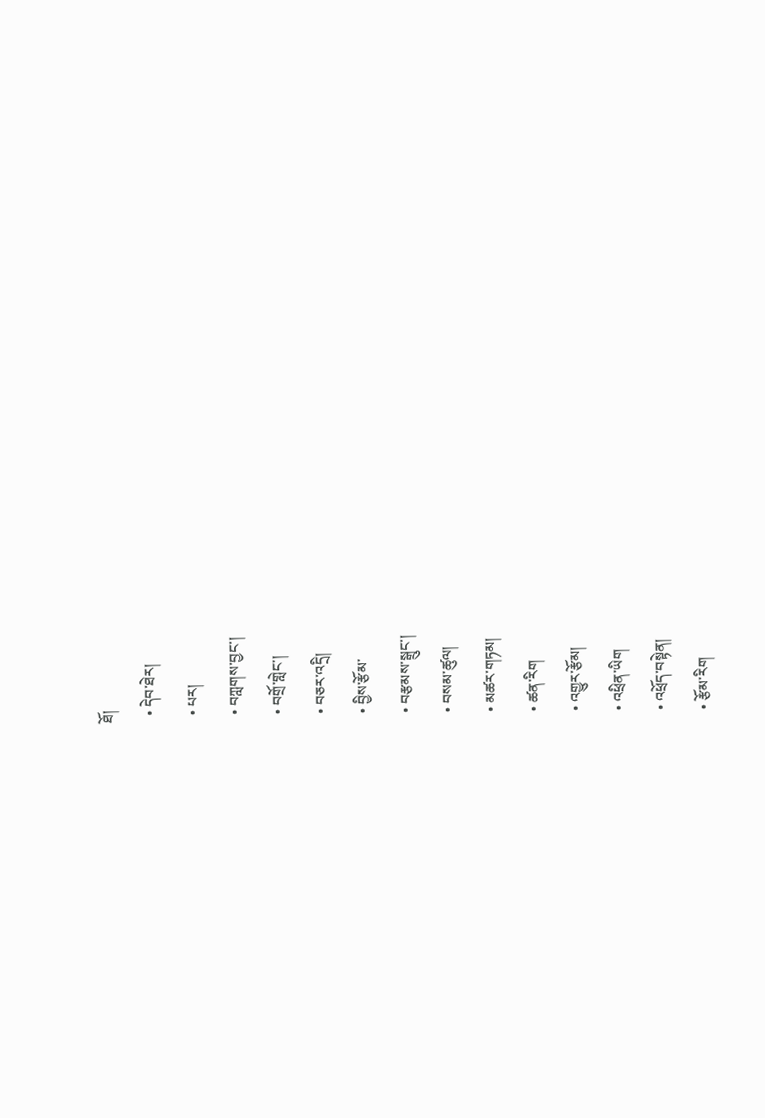ཐོ།
  • དེབ་ཐེར།
  • པར།
  • བཀླགས་བྱང་།
  • བགྲོ་གླེང་།
  • བཅར་འདྲི།
  • བྱིས་རྩོམ་
  • བརྩམས་སྒྲུང་།
  • བསམ་ཚུལ།
  • མཚར་གཏམ།
  • ཚན་རིག
  • འགྱུར་རྩོམ།
  • འཕྲིན་ཡིག
  • འཕྲོད་བསྟེན།
  • རྩོམ་རིག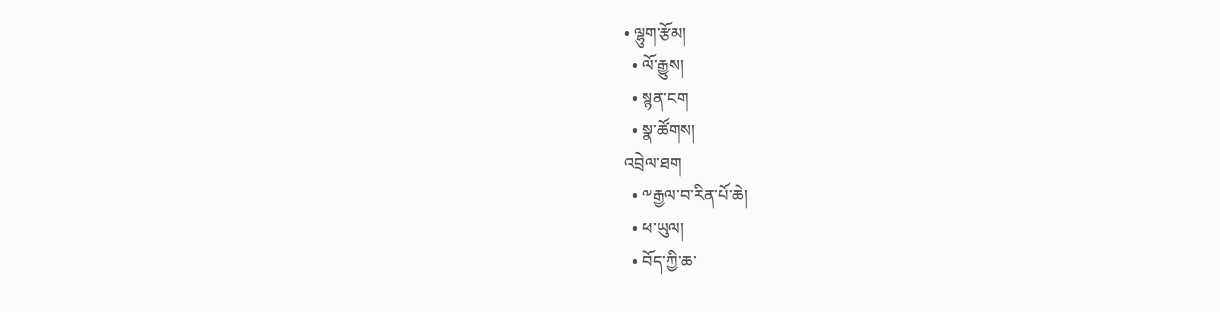• ལྷུག་རྩོམ།
  • ལོ་རྒྱུས།
  • སྙན་ངག
  • སྣ་ཚོགས།
འབྲེལ་ཐག
  • ༸རྒྱལ་བ་རིན་པོ་ཆེ།
  • ཕ་ཡུལ།
  • བོད་ཀྱི་ཆ་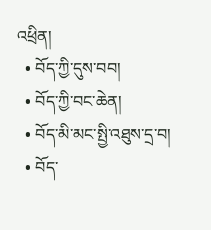འཕྲིན།
  • བོད་ཀྱི་དུས་བབ།
  • བོད་ཀྱི་བང་ཆེན།
  • བོད་མི་མང་སྤྱི་འཐུས་དྲ་བ།
  • བོད་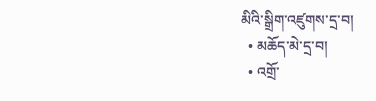མིའི་སྒྲིག་འཛུགས་དྲ་བ།
  • མཆོད་མེ་དྲ་བ།
  • འགྲོ་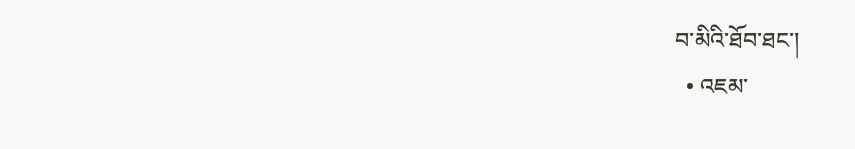བ་མིའི་ཐོབ་ཐང་།
  • འཇམ་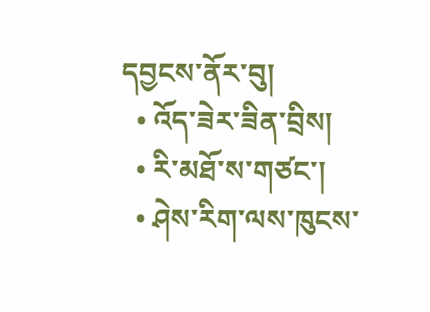དབྱངས་ནོར་བུ།
  • འོད་ཟེར་ཟིན་བྲིས།
  • རི་མཐོ་ས་གཙང་།
  • ཤེས་རིག་ལས་ཁུངས་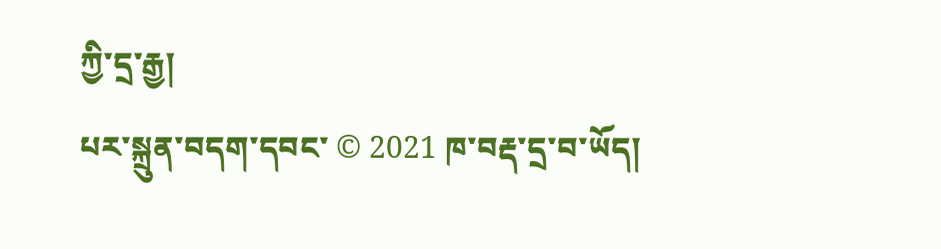ཀྱི་དྲ་རྒྱ།
པར་སྐྲུན་བདག་དབང་ © 2021 ཁ་བརྡ་དྲ་བ་ཡོད།